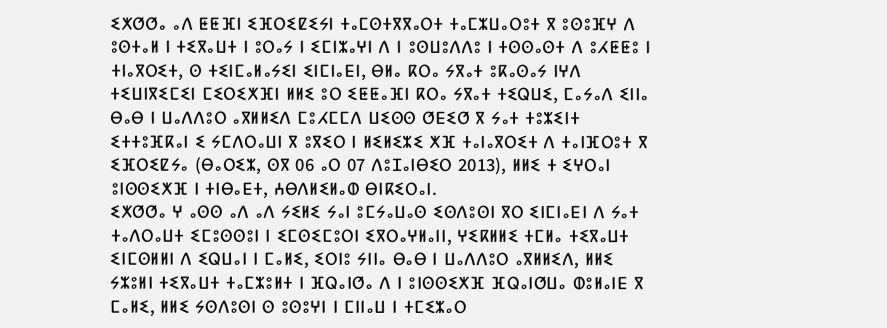ⵉⵅⵚⵚⴰ ⴰⴷ ⵟⵟⴼⵏ ⵉⴼⵔⵉⵇⵉⵢⵏ ⵜⴰⵎⵙⵜⴳⴳⴰⵔⵜ ⵜⴰⵎⵣⵡⴰⵔⵓⵜ ⴳ ⵓⵙⵓⴼⵖ ⴷ ⵓⵙⵜⴰⵍ ⵏ ⵜⵉⴳⴰⵡⵜ ⵏ ⵓⵔⴰⵢ ⵏ ⵉⵎⵏⵣⴰⵖⵏ ⴷ ⵏ ⵓⵙⵡⵓⴷⴷⵓ ⵏ ⵜⵙⵙⴰⵙⵜ ⴷ ⵓⵃⵟⵟⵓ ⵏ ⵜⵏⴰⴳⵔⵉⵜ, ⵙ ⵜⵉⵏⵎⴰⵍⴰⵢⵉⵏ ⵉⵏⵎⵏⴰⴹⵏ, ⴱⵍⴰ ⴽⵔⴰ ⵢⴳⴰⵜ ⵓⴽⴰⵙⴰⵢ ⵏⵖⴷ ⵜⵉⵡⵏⴳⵉⵎⵉⵏ ⵎⵉⵔⵉⵅⴼⵏ ⵍⵍⵉ ⵓⵔ ⵉⵟⵟⴰⴼⵏ ⴽⵔⴰ ⵢⴳⴰⵜ ⵜⵉⵕⵡⵉ, ⵎⴰⵢⴰⴷ ⵉⵏⵏⴰ ⴱⴰⴱ ⵏ ⵡⴰⴷⴷⵓⵔ ⴰⴳⵍⵍⵉⴷ ⵎⵓⵃⵎⵎⴷ ⵡⵉⵙⵙ ⵚⴹⵉⵚ ⴳ ⵢⴰⵜ ⵜⵓⵣⵉⵏⵜ ⵉⵜⵜⵓⴼⴽⴰⵏ ⵉ ⵢⵎⴷⵔⴰⵡⵏ ⴳ ⵓⴳⵉⵔ ⵏ ⵍⵉⵍⵉⵣⵉ ⵅⴼ ⵜⴰⵏⴰⴳⵔⵉⵜ ⴷ ⵜⴰⵏⴼⵔⵓⵜ ⴳ ⵉⴼⵔⵉⵇⵢⴰ (ⴱⴰⵔⵉⵣ, ⵙⴳ 06 ⴰⵔ 07 ⴷⵓⵊⴰⵏⴱⵉⵔ 2013), ⵍⵍⵉ ⵜ ⵉⵖⵔⴰⵏ ⵓⵏⵙⵙⵉⵅⴼ ⵏ ⵜⵏⴱⴰⴹⵜ, ⵄⴱⴷⵍⵉⵍⴰⵀ ⴱⵏⴽⵉⵔⴰⵏ.
ⵉⵅⵚⵚⴰ ⵖ ⴰⵙⵙ ⴰⴷ ⴰⴷ ⵢⵉⵍⵉ ⵢⴰⵏ ⵓⵎⵢⴰⵡⴰⵙ ⵉⵙⴷⵓⵙⵏ ⴳⵔ ⵉⵏⵎⵏⴰⴹⵏ ⴷ ⵢⴰⵜ ⵜⴰⴷⵔⴰⵡⵜ ⵉⵎⵓⵙⵙⵓⵏ ⵏ ⵉⵎⵙⵉⵎⵓⵔⵏ ⵉⴳⵔⴰⵖⵍⴰⵏⵏ, ⵖⵉⴽⵍⵍⵉ ⵜⵎⵍⴰ ⵜⵉⴳⴰⵡⵜ ⵉⵏⵎⵙⵍⵍⵏ ⴷ ⵉⵕⵡⴰⵏ ⵏ ⵎⴰⵍⵉ, ⵉⵔⵏⵓ ⵢⵏⵏⴰ ⴱⴰⴱ ⵏ ⵡⴰⴷⴷⵓⵔ ⴰⴳⵍⵍⵉⴷ, ⵍⵍⵉ ⵢⵣⵓⵍⵏ ⵜⵉⴳⴰⵡⵜ ⵜⴰⵎⵣⵓⵍⵜ ⵏ ⴼⵕⴰⵏⵚⴰ ⴷ ⵏ ⵓⵏⵙⵙⵉⵅⴼ ⴼⵕⴰⵏⵚⵡⴰ ⵀⵓⵍⴰⵏⴹ ⴳ ⵎⴰⵍⵉ, ⵍⵍⵉ ⵢⵙⴷⵓⵙⵏ ⵙ ⵓⵙⵓⵖⵏ ⵏ ⵎⵏⵏⴰⵡ ⵏ ⵜⵎⵉⵣⴰⵔ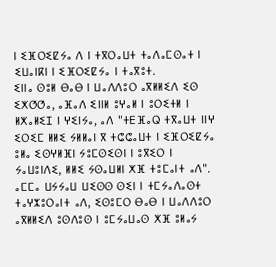ⵏ ⵉⴼⵔⵉⵇⵢⴰ ⴷ ⵏ ⵜⴳⵔⴰⵡⵜ ⵜⴰⴷⴰⵎⵙⴰⵜ ⵏ ⵉⵡⴰⵏⴽⵏ ⵏ ⵉⴼⵔⵉⵇⵢⴰ ⵏ ⵜⴰⴳⵓⵜ.
ⵉⵏⵏⴰ ⵙⵓⵍ ⴱⴰⴱ ⵏ ⵡⴰⴷⴷⵓⵔ ⴰⴳⵍⵍⵉⴷ ⵉⵙ ⵉⵅⵚⵚⴰ, ⴰⴼⴰⴷ ⵉⵏⵏⵍ ⵓⵖⴰⵍ ⵏ ⵓⵔⵉⵜⵍ ⵏ ⵍⵅⴰⵍⵉⵊ ⵏ ⵖⵉⵏⵢⴰ, ⴰⴷ "ⵜⴹⴼⴰⵕ ⵜⴳⴰⵡⵜ ⵏⵏⵖ ⵉⵔⵉⵎ ⵍⵍⵉ ⵢⵍⵍⴰⵏ ⴳ ⵜⵛⵛⴰⵡⵜ ⵏ ⵉⴼⵔⵉⵇⵢⴰ ⵓⵍⴰ ⵉⵙⵖⵍⴼⵏ ⵢⵓⵎⵙⵉⵙⵏ ⵏ ⵓⴳⵉⵔ ⵏ ⵢⴰⵡⵓⵏⴷⵉ, ⵍⵍⵉ ⵢⵙⴰⵡⵍⵏ ⵅⴼ ⵜⵓⵎⴰⵏⵜ ⴰⴷ".
ⴰⵎⵎⴰ ⵡⵢⵢⴰⵡ ⵡⵉⵙⵙ ⵙⵉⵏ ⵏ ⵜⵎⵢⴰⴷⴰⵙⵜ ⵜⴰⵖⵣⵓⵔⴰⵏⵜ ⴰⴷ, ⵉⵙⵓⵎⵔ ⴱⴰⴱ ⵏ ⵡⴰⴷⴷⵓⵔ ⴰⴳⵍⵍⵉⴷ ⵓⵙⴷⵓⵙ ⵏ ⵓⵎⵢⴰⵡⴰⵙ ⵅⴼ ⵓⵍⴰⵢ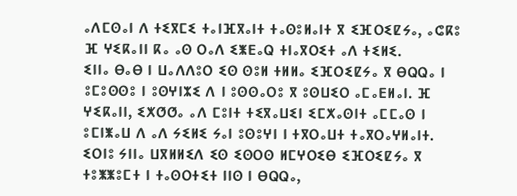ⴰⴷⵎⵙⴰⵏ ⴷ ⵜⵉⴳⵎⵉ ⵜⴰⵏⴼⴳⴰⵏⵜ ⵜⴰⵙⵓⵍⴰⵏⵜ ⴳ ⵉⴼⵔⵉⵇⵢⴰ, ⴰⵛⴽⵓ ⴼ ⵖⵉⴽⴰⵏⵏ ⴽⴰ ⴰⵙ ⵔⴰⴷ ⵉⵥⴹⴰⵕ ⵜⵏⴰⴳⵔⵉⵜ ⴰⴷ ⵜⵉⵍⵉ.
ⵉⵏⵏⴰ ⴱⴰⴱ ⵏ ⵡⴰⴷⴷⵓⵔ ⵉⵙ ⵙⵓⵍ ⵜⵍⵍⴰ ⵉⴼⵔⵉⵇⵢⴰ ⴳ ⴱⵕⵕⴰ ⵏ ⵓⵎⵓⵙⵙⵓ ⵏ ⵓⵙⵖⵏⵣⵉ ⴷ ⵏ ⵓⵙⵙⴰⵔⵓ ⴳ ⵓⵙⵡⵉⵔ ⴰⵎⴰⴹⵍⴰⵏ. ⴼ ⵖⵉⴽⴰⵏⵏ, ⵉⵅⵚⵚⴰ ⴰⴷ ⵎⵓⵏⵜ ⵜⵉⴳⴰⵡⵉⵏ ⵉⵎⵅⴰⵙⵏⵜ ⴰⵎⵎⴰⵙ ⵏ ⵓⵎⵏⵥⴰⵡ ⴷ ⴰⴷ ⵢⵉⵍⵉ ⵢⴰⵏ ⵓⵙⵓⵖⵏ ⵏ ⵜⴳⵔⴰⵡⵜ ⵜⴰⴳⵔⴰⵖⵍⴰⵏⵜ.
ⵉⵔⵏⵓ ⵢⵏⵏⴰ ⵡⴳⵍⵍⵉⴷ ⵉⵙ ⵉⵙⵔⵙ ⵍⵎⵖⵔⵉⴱ ⵉⴼⵔⵉⵇⵢⴰ ⴳ ⵜⵓⵥⵥⵓⵎⵜ ⵏ ⵜⴰⵙⵔⵜⵉⵜ ⵏⵏⵙ ⵏ ⴱⵕⵕⴰ,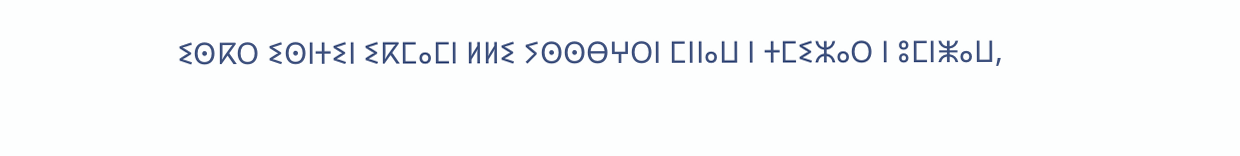ⵉⵙⴽⵔ ⵉⵙⵏⵜⵉⵏ ⵉⴽⵎⴰⵎⵏ ⵍⵍⵉ ⵢⵙⵙⴱⵖⵔⵏ ⵎⵏⵏⴰⵡ ⵏ ⵜⵎⵉⵣⴰⵔ ⵏ ⵓⵎⵏⵥⴰⵡ,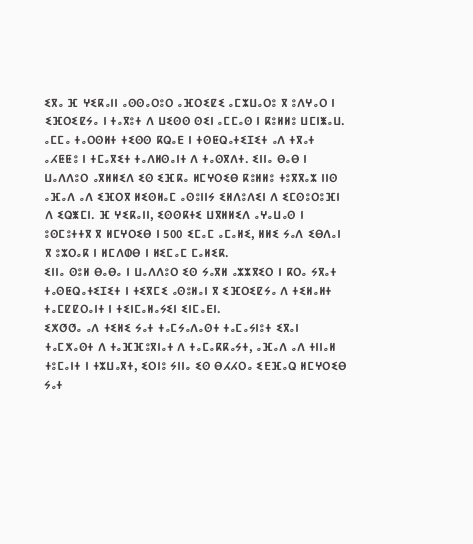ⵉⴳⴰ ⴼ ⵖⵉⴽⴰⵏⵏ ⴰⵙⵙⴰⵔⵓⵔ ⴰⴼⵔⵉⵇⵉ ⴰⵎⵣⵡⴰⵔⵓ ⴳ ⵓⴷⵖⴰⵔ ⵏ ⵉⴼⵔⵉⵇⵢⴰ ⵏ ⵜⴰⴳⵓⵜ ⴷ ⵡⵉⵙⵙ ⵙⵉⵏ ⴰⵎⵎⴰⵙ ⵏ ⴽⵓⵍⵍⵓ ⵡⵎⵏⵥⴰⵡ.
ⴰⵎⵎⴰ ⵜⴰⵔⵙⵍⵜ ⵜⵉⵙⵙ ⴽⵕⴰⴹ ⵏ ⵜⵙⵟⵕⴰⵜⵉⵊⵉⵜ ⴰⴷ ⵜⴳⴰⵜ ⴰⵃⵟⵟⵓ ⵏ ⵜⵎⴰⴳⵉⵜ ⵜⴰⴷⵍⵙⴰⵏⵜ ⴷ ⵜⴰⵙⴳⴷⵜ. ⵉⵏⵏⴰ ⴱⴰⴱ ⵏ ⵡⴰⴷⴷⵓⵔ ⴰⴳⵍⵍⵉⴷ ⵉⵙ ⵉⴼⴽⴰ ⵍⵎⵖⵔⵉⴱ ⴽⵓⵍⵍⵓ ⵜⵓⴳⴳⴰⵣ ⵏⵏⵙ ⴰⴼⴰⴷ ⴰⴷ ⵉⴼⵔⴳ ⵍⵉⵙⵍⴰⵎ ⴰⵙⵓⵏⵏⵢ ⵉⵍⴷⵓⴷⵉⵏ ⴷ ⵉⵎⵙⵓⵔⵓⴼⵏ ⴷ ⵉⵕⵥⵎⵏ. ⴼ ⵖⵉⴽⴰⵏⵏ, ⵉⵙⵙⴽⵜⵉ ⵡⴳⵍⵍⵉⴷ ⴰⵖⴰⵡⴰⵙ ⵏ ⵓⵙⵎⵓⵜⵜⴳ ⴳ ⵍⵎⵖⵔⵉⴱ ⵏ 500 ⵉⵎⴰⵎ ⴰⵎⴰⵍⵉ, ⵍⵍⵉ ⵢⴰⴷ ⵉⴱⴷⴰⵏ ⴳ ⵓⵣⵔⴰⴽ ⵏ ⵍⵎⴷⵀⴱ ⵏ ⵍⵉⵎⴰⵎ ⵎⴰⵍⵉⴽ.
ⵉⵏⵏⴰ ⵙⵓⵍ ⴱⴰⴱⴰ ⵏ ⵡⴰⴷⴷⵓⵔ ⵉⵙ ⵢⴰⴳⵍ ⴰⵣⵣⴳⵉⵔ ⵏ ⴽⵔⴰ ⵢⴳⴰⵜ ⵜⴰⵙⵟⵕⴰⵜⵉⵊⵉⵜ ⵏ ⵜⵉⴳⵎⵉ ⴰⵙⵓⵍⴰⵏ ⴳ ⵉⴼⵔⵉⵇⵢⴰ ⴷ ⵜⵉⵍⴰⵍⵜ ⵜⴰⵎⵇⵇⵔⴰⵏⵜ ⵏ ⵜⵉⵏⵎⴰⵍⴰⵢⵉⵏ ⵉⵏⵎⴰⴹⵏ.
ⵉⵅⵚⵚⴰ ⴰⴷ ⵜⵉⵍⵉ ⵢⴰⵜ ⵜⴰⵎⵢⴰⴷⴰⵙⵜ ⵜⴰⵎⴰⵢⵏⵓⵜ ⵉⴳⴰⵏ ⵜⴰⵎⵅⴰⵙⵜ ⴷ ⵜⴰⴼⴼⵓⴳⵏⴰⵜ ⴷ ⵜⴰⵎⴰⴽⴽⴰⵢⵜ, ⴰⴼⴰⴷ ⴰⴷ ⵜⵏⵏⴰⵍ ⵜⵓⵎⴰⵏⵜ ⵏ ⵜⵣⵡⴰⴳⵜ, ⵉⵔⵏⵓ ⵢⵏⵏⴰ ⵉⵙ ⴱⵃⵃⵔⴰ ⵉⴹⴼⴰⵕ ⵍⵎⵖⵔⵉⴱ ⵢⴰⵜ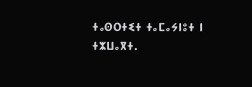ⵜⴰⵙⵔⵜⵉⵜ ⵜⴰⵎⴰⵢⵏⵓⵜ ⵏ ⵜⵣⵡⴰⴳⵜ.